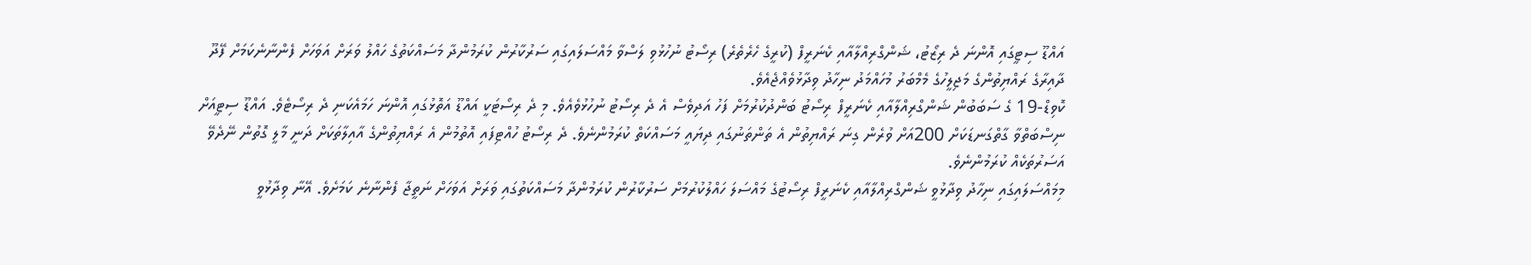އައްޑޫ ސިޓީގައި އޮންނަ ދެ ރިޒޯޓު، ޝަންގްރިއްލާއާއި ކެނަރީފް (ކުރީގެ ހެރެތެރެ) ރިސޯޓު ނުހުޅުވި ލަސްވާ މައްސަލައިގައި ސަރުކާރުން ކުރަމުންދާ މަސައްކަތުގެ ހައްލު ވަރަށް އަވަހަށް ފެންނާނެކަމަށް ފޭދޫ ދާއިރާގެ ރައްޔިތުންގެ މަޖިލީހުގެ މެމްބަރު މުހައްމަދު ނިހާދު ވިދާޅުވެއްޖެއެވެ.
ކޮވިޑް-19 ގެ ސަބަބުން ޝަންގްރިއްލާއާއި ކެނަރީފް ރިސޯޓު ބަންދުކުރުމަށް ފަހު އަދިވެސް އެ ދެ ރިސޯޓު ނުހުޅުވެއެވެ. މި ދެ ރިސޯޓަކީ އައްޑޫ އަތޮޅުގައި އޮންނަ ހަމައެކަނި ދެ ރިސޯޓެވެ. އައްޑޫ ސިޓީއަށް ނިސްބަތްވާ ގާތްގަނޑަކަށް 200އަށް ވުރެން ގިނަ ރައްޔިތުން އެ ތަންތަނުގައި ދިޔައީ މަސައްކަތް ކުރަމުންނެވެ. ދެ ރިސޯޓު ހުއްޓިފައި އޮތުމުން އެ ރައްޔިތުންގެ އާއިލާތަކަށް ދަނީ މާލީ ގޮތުން ނޭދެވޭ އަސަރުތަކެއް ކުރަމުންނެވެ.
މިމައްސަލައިގައި ނިހާދު ވިދާޅުވީ ޝަންގްރިއްލާއާއި ކެނަރީފް ރިސޯޓުގެ މައްސަލަ ހައްލުކުރުމަށް ސަރުކާރުން ކުރަމުންދާ މަސައްކަތުގައި ވަރަށް އަވަހަށް ނަތީޖާ ފެންނާނެ ކަމަށެވެ. އޭނާ ވިދާޅުވީ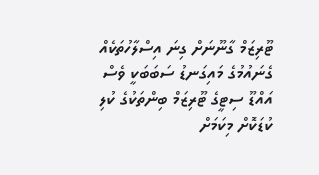ޓޫރިޒަމް ގާނޫނަށް ގިނަ އިސްލާހުތަކެއް ގެނައުމުގެ މައިގަނޑު ސަބަބަކީ ވެސް އައްޑޫ ސިޓީގެ ޓޫރިޒަމް ބިންތަކުގެ ކުލި ކުޑަކޮށް މިކަމަށް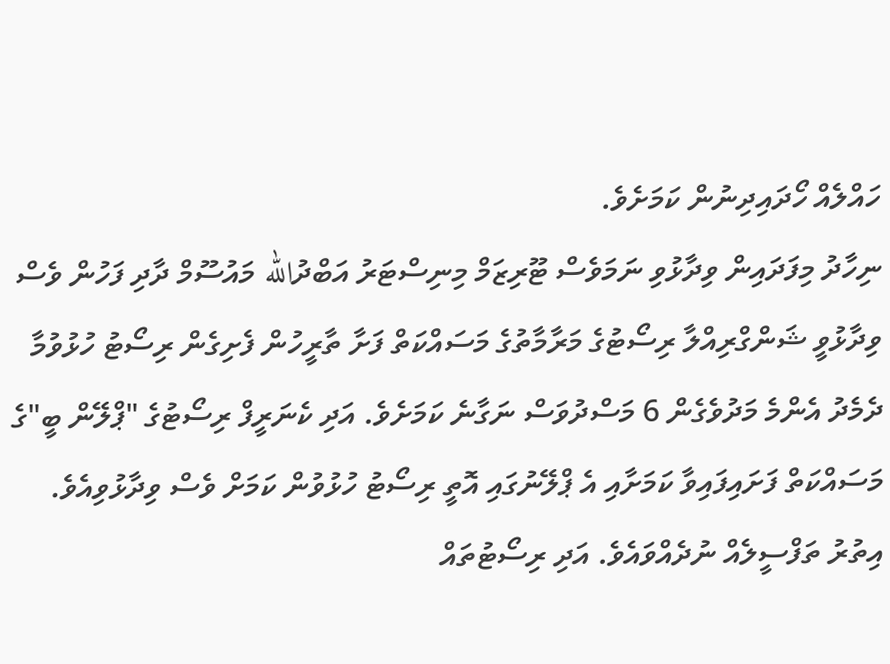ހައްލެއް ހޯދައިދިނުން ކަމަށެވެ.
ނިހާދު މިފަދައިން ވިދާޅުވި ނަމަވެސް ޓޫރިޒަމް މިނިސްޓަރު އަބްދުالله މައުސޫމް ދާދި ފަހުން ވެސް ވިދާޅުވީ ޝަންގްރިއްލާ ރިސޯޓުގެ މަރާމާތުގެ މަސައްކަތް ފަށާ ތާރީހުން ފެށިގެން ރިސޯޓު ހުޅުވުމާ ދެމެދު އެންމެ މަދުވެގެން 6 މަސްދުވަސް ނަގާނެ ކަމަށެވެ. އަދި ކެނަރީފް ރިސޯޓުގެ "ޕްލޭން ބީ"ގެ މަސައްކަތް ފަށައިފައިވާ ކަމަށާއި އެ ޕްލޭނުގައި އޮތީ ރިސޯޓު ހުޅުވުން ކަމަށް ވެސް ވިދާޅުވިއެވެ. އިތުރު ތަފްސީލެއް ނުދެއްވައެވެ. އަދި ރިސޯޓުތައް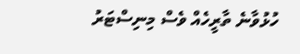ހުޅުވާނެ ތާރީހެއް ވެސް މިނިސްޓަރު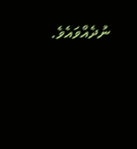ނުދެއްވައެވެ.